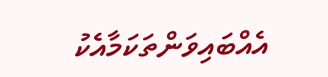އެއްބައިވަންތަކަމާއެކު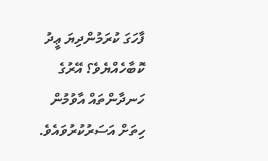ފާހަގަ ކުރަމުންދިޔަ ޢީދު ކޮބާހެއްޔެވެ؟ އޭރުގެ ހަނދާންތައް އާވުމުން ހިތަށް އަސަރުކުރުވައެވެ.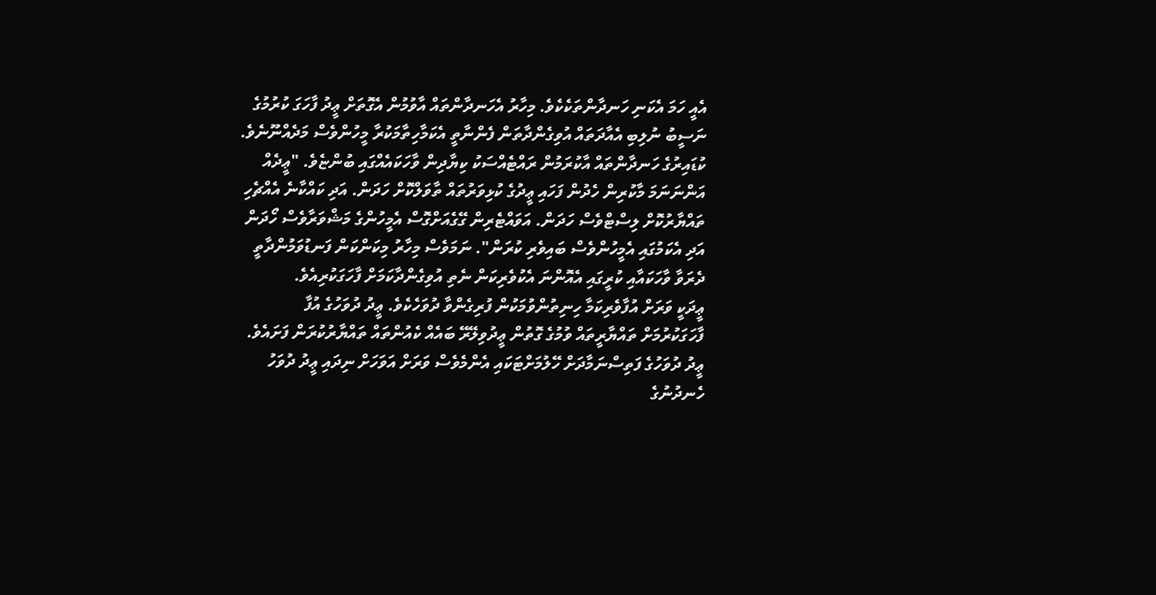އެއީ ހަމަ އެކަނި ހަނދާންތަކެކެވެ. މިހާރު އެހަނދާންތައް އާވުމުން އެގޮތަށް ޢީދު ފާހަގަ ކުރުމުގެ ނަސީބު ނުލިބި އެއާދަތައް އުވިގެންދާތަން ފެންނާތީ އެކަމާހިތާމަކުރާ މީހުންވެސް މަދެއްނޫނެވެ. ކުޑައިރުގެ ހަނދާންތައް އާކުރަމުން ރައްޓެއްސަކު ކިޔާދިން ވާހަކައެއްގައި ބުންޏެވެ. "ޢީދެއް އަންނަނަމަ މާކުރިން ހެދުން ފަހައި ޢީދުގެ ކުޅިވަރުތައް ތާވަލްކޮށް ހަދަން. އަދި ކައްކާނެ އެއްޗެހި ތައްޔާރުކޮށް ލިސްޓްވެސް ހަދަން. އަވައްޓެރިން ގޭގެއަށްގޮސް އެމީހުންގެ މަޝްވަރާވެސް ހޯދަން އަދި އެކަމުގައި އެމީހުންވެސް ބައިވެރި ކުރަން". ނަމަވެސް މިހާރު މިކަންކަން ފަނޑުވަމުންދާތީ ދެރަވާ ވާހަކައާއި ކުރީގައި އެއޮންނަ އެކުވެރިކަން ނެތި އުވިގެންދާކަމަށް ފާހަގަކުރިއެވެ.
ޢީދަކީ ވަރަށް އުފާވެރިކަމާ ހިނިތުންވުމަކުން ފުރިގެންވާ ދުވަހެކެވެ. ޢީދު ދުވަހުގެ އުފާ ފާހަގަކުރުމަށް ތައްޔާރީތައް ވުމުގެ ގޮތުން ޢީދުވިލޭރޭ ބައެއް ކެއުންތައް ތައްޔާރުކުރަން ފަށައެވެ. ޢީދު ދުވަހުގެ ފަތިސްނަމާދަށް ހޭލުމަށްޓަކައި އެންމެވެސް ވަރަށް އަވަހަށް ނިދައި ޢީދު ދުވަހު ހެނދުނުގެ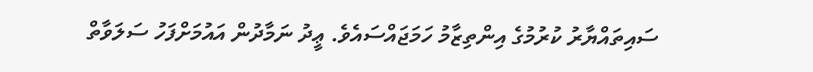ސައިތައްޔާރު ކުރުމުގެ އިންތިޒާމު ހަމަޖައްސައެވެ. ޢީދު ނަމާދުން އައުމަށްފަހު ސަލަވާތް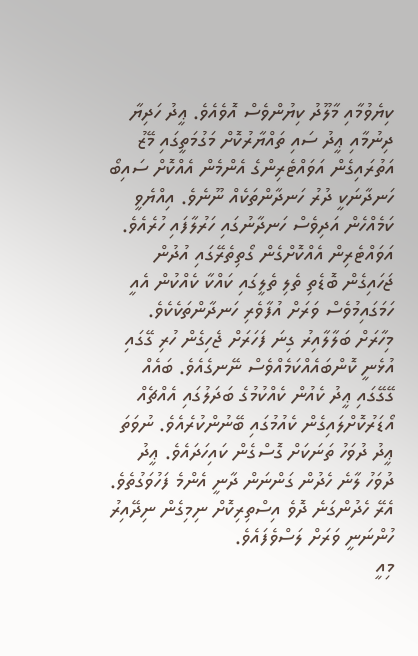ކިޔެވުމާއި މާލޫދު ކިޔުންވެސް އޮވެއެވެ. ޢީދު ހަދިޔާ ދިނުމާއި ޢީދު ސައި ތައްޔާރުކޮށް މަގުމަތީގައި މޭޒު އަތުރައިގެން އަވައްޓެރިންގެ އެންމެން އެއްކޮށް ސައިބޯ ހަނދާނަކީ ދުރު ހަނދާންތަކެއް ނޫނެވެ. އިއްޔެވީ ކަމެއްހެން އަދިވެސް ހަނދާނުގައި ހަރުލާފައި ހުރެއެވެ. އަވައްޓެރިން އެއްކޮށްގެން ގޯތިތެރޭގައި އުދުން ޖަހައިގެން ބޮޑެތި ތެލި ތެލީގައި ކައްކާ ކެއްކުން އެއީ ހަމަގައިމުވެސް ވަރަށް އުފާވެރި ހަނދާންތަކެކެވެ.
މިހާރަށް ބަލާލާއިރު ގިނަ ފަހަރަށް ޖެހިގެން ހުރި ގޭގައި އުޅެނީ ކޮންބައެއްކަމެއްވެސް ނޭނގެއެވެ. ބައެއް ގޭގޭގައި ޢީދު ކެއުން ކެއްކުމުގެ ބަދަލުގައި އެއްޗެއް އޯޑަރުކޮށްލައިގެން ކެއުމުގައި ބޭނުންކުރެއެވެ. ނުވަތަ ޢީދު ދުވަހު ތަނަކަށް ގޮސްގެން ކައިހަދައެވެ. ޢީދު ދުވަހު ލާނެ ހެދުން ގަންނަން ދާނީ އެންމެ ފަހުވަގުތެވެ. އެރޭ ހެދުންގަނެ ދޮވެ އިސްތިރިކޮށް ނިމިގެން ނިދޭއިރު ހުންނަނީ ވަރަށް ލަސްވެފައެވެ.
މިއީ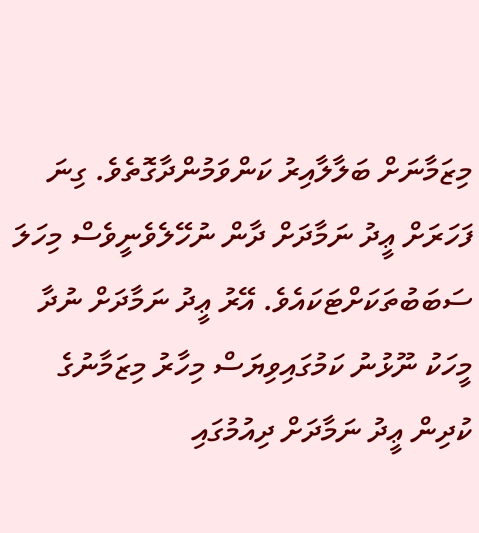މިޒަމާނަށް ބަލާލާއިރު ކަންވަމުންދާގޮތެވެ. ގިނަ ފަހަރަށް ޢީދު ނަމާދަށް ދާން ނުހޭލެވެނީވެސް މިހަލަ ސަބަބުތަކަށްޓަކައެވެ. އޭރު ޢީދު ނަމާދަށް ނުދާ މީހަކު ނޫޅުނު ކަމުގައިވިޔަސް މިހާރު މިޒަމާނުގެ ކުދިން ޢީދު ނަމާދަށް ދިއުމުގައި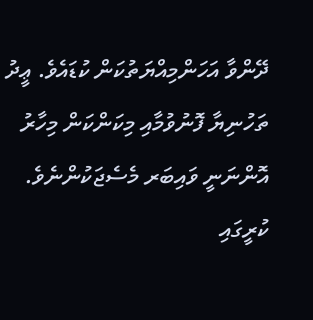ދޭންވާ އަހަންމިއްޔަތުކަން ކުޑައެވެ. ޢީދު ތަހުނިޔާ ފޮނުވުމާއި މިކަންކަން މިހާރު އޮންނަނީ ވައިބަރ މެސެޖަކުންނެވެ. ކުރީގައި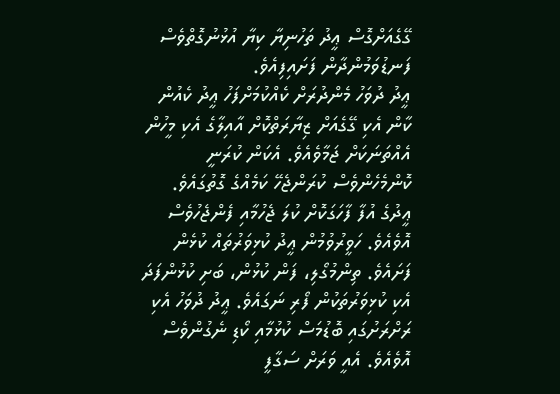ގޭގެއަށްގޮސް ޢީދު ތަހުނިޔާ ކިޔާ އުޅުނުގޮތްވެސް ފަނޑުވަމުންދާން ފަށައިފިއެވެ.
ޢީދު ދުވަހު މެންދުރަށް ކެއްކުމަށްފަހު ޢީދު ކެއުން ކާން އެކި ގޭގެއަށް ޒިޔާރަތްކޮށް އާއިލާގެ އެކި މީހުން އެއްތަނަކަށް ޖަމާވެއެވެ. އެކަން ކުރަނީ ކޮންމެހެންވެސް ކުރަންޖެހޭ ކަމެއްގެ ގޮތުގައެވެ. ޢީދުގެ އުފާ ފާހަގަކޮށް ކުލަ ޖެހުމާއި ފެންޖެހުވެސް އޮވެއެވެ. ހަވީރުވުމުން ޢީދު ކުޅިވަރުތައް ކުޅެން ފަށައެވެ. ތިންމުގޯލި، ފަން ކުޅުން، ބަށި ކުޅުންފަދަ އެކި ކުޅިވަރުތަކުން ފޯރި ނަގައެވެ. ޢީދު ދުވަހު އެކި ރަށްރަށުގައި ބޮޑުމަސް ކުޅުމާއި ކޯޑި ނެގުންވެސް އޮވެއެވެ. އެއީ ވަރަށް ސަގާފީ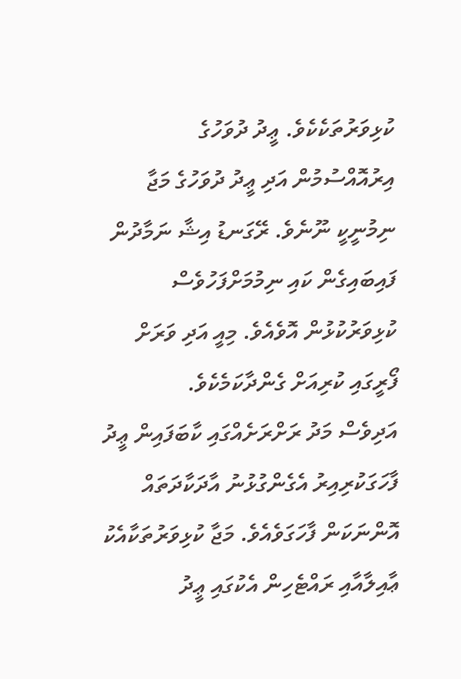ކުޅިވަރުތަކެކެވެ. ޢީދު ދުވަހުގެ އިރުއޮއްސުމުން އަދި ޢީދު ދުވަހުގެ މަޖާ ނިމުނީކީ ނޫނެވެ. ރޭގަނޑު އިޝާ ނަމާދުން ފައިބައިގެން ކައި ނިމުމަށްފަހުވެސް ކުޅިވަރުކުޅުން އޮވެއެވެ. މިއީ އަދި ވަރަށް ފޯރީގައި ކުރިއަށް ގެންދާކަމެކެވެ.
އަދިވެސް މަދު ރަށްރަށެއްގައި ކާބަފައިން ޢީދު ފާހަގަކުރިއިރު އެގެންގުޅުނު އާދަކާދަތައް އޮންނަކަން ފާހަގަވެއެވެ. މަޖާ ކުޅިވަރުތަކާއެކު ޢާއިލާއާއި ރައްޓެހިން އެކުގައި ޢީދު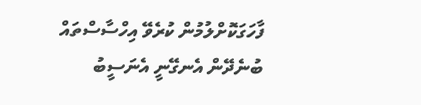ފާހަގަކޮށްލުމުން ކުރެވޭ އިހްސާސްތައް ބުނެދޭން އެނގޭނީ އެނަސީބު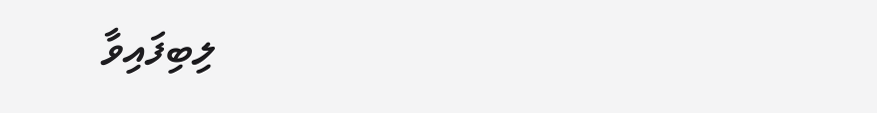ލިބިފައިވާ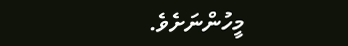މީހުންނަށެވެ.